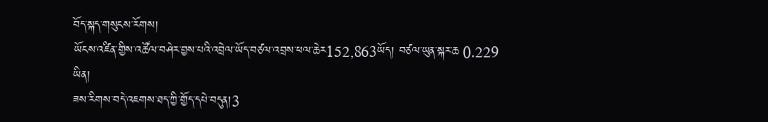བོད་སྐད་གསུངས་རོགས།
ཡོངས་འཛིན་གྱིས་འཚོལ་བཤེར་བྱས་པའི་འབྲེལ་ཡོད་བཙལ་འབྲས་ཕལ་ཆེར152,863ཡོད། བཙལ་ཡུན་སྐར་ཆ 0.229
ཡིན།
ཟས་རིགས་བདེ་འཇགས་ཐད་ཀྱི་གྱོད་དཔེ་བདུན།3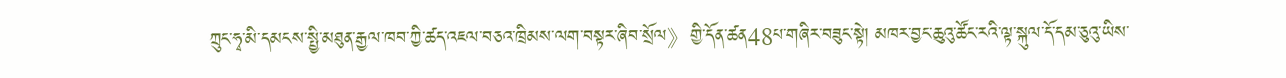ཀྲུང་ཧྭ་མི་དམངས་སྤྱི་མཐུན་རྒྱལ་ཁབ་ཀྱི་ཚད་འཇལ་བཅའ་ཁྲིམས་ལག་བསྟར་ཞིབ་སྲོལ》གྱི་དོན་ཚན48པ་གཞིར་བཟུང་སྟེ། མཁར་བྱང་ཆུའུ་ཚོང་རའི་ལྟ་སྐུལ་དོ་དམ་ཅུའུ་ཡིས་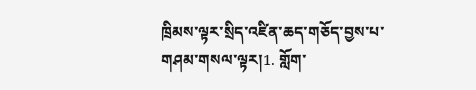ཁྲིམས་ལྟར་སྲིད་འཛིན་ཆད་གཅོད་བྱས་པ་གཤམ་གསལ་ལྟར།1. གློག་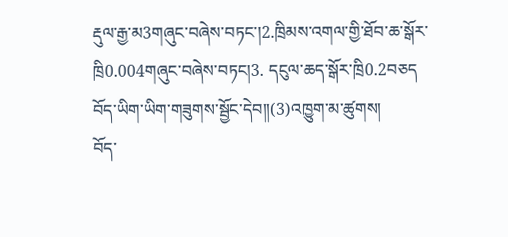རྡུལ་རྒྱ་མ3གཞུང་བཞེས་བཏང་།2.ཁྲིམས་འགལ་གྱི་ཐོབ་ཆ་སྒོར་ཁྲི0.004གཞུང་བཞེས་བཏང།3. དངུལ་ཆད་སྒོར་ཁྲི0.2བཅད
བོད་ཡིག་ཡིག་གཟུགས་སྦྱོང་དེབ།།(3)འཁྱུག་མ་ཚུགས།
བོད་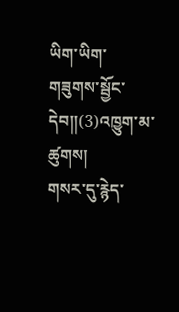ཡིག་ཡིག་གཟུགས་སྦྱོང་དེབ།།(3)འཁྱུག་མ་ཚུགས།
གསར་དུ་རྙེད་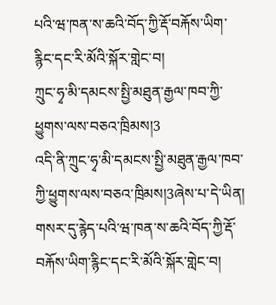པའི་ཝ་ཁན་ས་ཆའི་བོད་ཀྱི་རྡོ་བརྐོས་ཡིག་རྙིང་དང་རི་མོའི་སྐོར་གླེང་བ།
ཀྲུང་ཧྭ་མི་དམངས་སྤྱི་མཐུན་རྒྱལ་ཁབ་ཀྱི་ཕྱུགས་ལས་བཅའ་ཁྲིམས།3
འདི་ནི་ཀྲུང་ཧྭ་མི་དམངས་སྤྱི་མཐུན་རྒྱལ་ཁབ་ཀྱི་ཕྱུགས་ལས་བཅའ་ཁྲིམས།3ཞེས་པ་དེ་ཡིན།
གསར་དུ་རྙེད་པའི་ཝ་ཁན་ས་ཆའི་བོད་ཀྱི་རྡོ་བརྐོས་ཡིག་རྙིང་དང་རི་མོའི་སྐོར་གླེང་བ།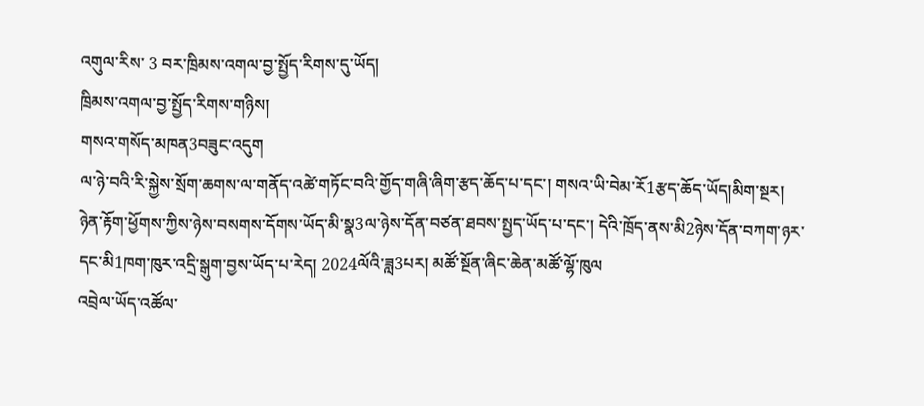འགུལ་རིས་ 3 བར་ཁྲིམས་འགལ་བྱ་སྤྱོད་རིགས་དུ་ཡོད།
ཁྲིམས་འགལ་བྱ་སྤྱོད་རིགས་གཉིས།
གསའ་གསོད་མཁན3བཟུང་འདུག
ལ་ཉེ་བའི་རི་སྐྱེས་སྲོག་ཆགས་ལ་གནོད་འཚེ་གཏོང་བའི་གྱོད་གཞི་ཞིག་རྩད་ཆོད་པ་དང་། གསའ་ཡི་བེམ་རོ1རྩད་ཆོད་ཡོད།མིག་སྔར། ཉེན་རྟོག་ཕྱོགས་ཀྱིས་ཉེས་བསགས་དོགས་ཡོད་མི་སྣ3ལ་ཉེས་དོན་བཙན་ཐབས་སྤྱད་ཡོད་པ་དང་། དེའི་ཁྲོད་ནས་མི2ཉེས་དོན་བཀག་ཉར་དང་མི1ཁག་ཁུར་འདྲི་སྒུག་བྱས་ཡོད་པ་རེད། 2024ལོའི་ཟླ3པར། མཚོ་སྔོན་ཞིང་ཆེན་མཚོ་ལྷོ་ཁུལ
འབྲེལ་ཡོད་འཚོལ་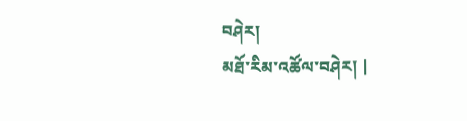བཤེར།
མཐོ་རིམ་འཚོལ་བཤེར། |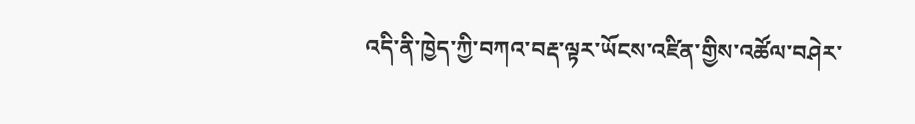འདི་ནི་ཁྱེད་ཀྱི་བཀའ་བརྡ་ལྟར་ཡོངས་འཛིན་གྱིས་འཚོལ་བཤེར་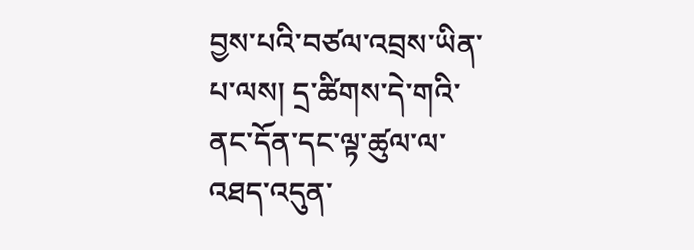བྱས་པའི་བཙལ་འབྲས་ཡིན་པ་ལས། དྲ་ཚིགས་དེ་གའི་ནང་དོན་དང་ལྟ་ཚུལ་ལ་འཐད་འདུན་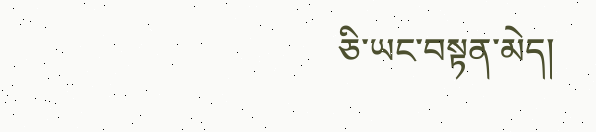ཅི་ཡང་བསྟན་མེད།